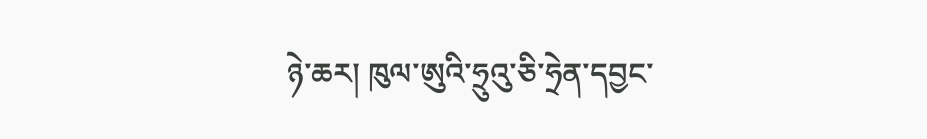ཉེ་ཆར། ཁུལ་ཨུའི་ཧྲུའུ་ཅི་ཧྲེན་དབྱང་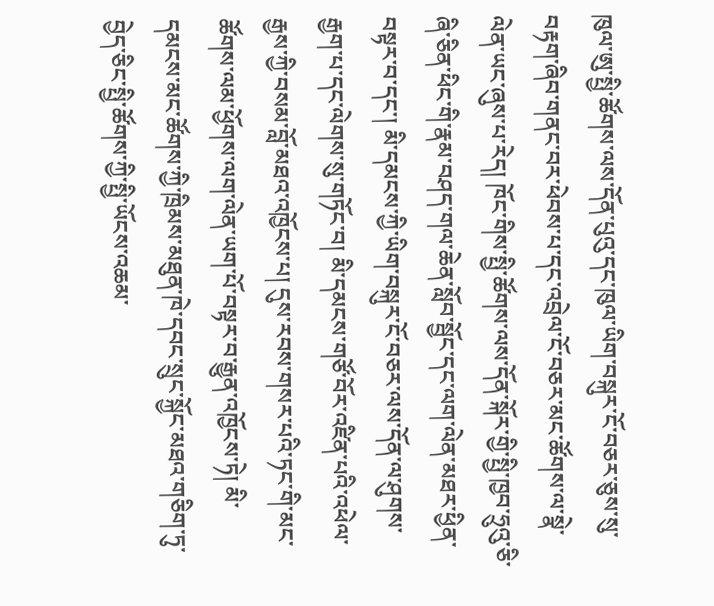ཁུལ་ཨུ་སྤྱི་ཚོགས་ལས་དོན་པུའུ་དང་ཁུལ་ཡིག་བསྐུར་ངོ་བཅར་ཅུས་སུ་བརྟག་ཞིབ་གནང་བར་ཕེབས་པ་དང་འབྲེལ་ངོ་བཅར་མང་ཚོགས་ལ་སྣེ་ལེན་ཡང་ཞུས་པ་རེད། ཁོང་གིས་སྤྱི་ཚོགས་ལས་དོན་སྐོར་གྱི་སྤྱི་ཁྱབ་ཧྲུའུ་ཅི་ཞི་ཅིན་ཕིང་གི་རྣམ་བཤད་གལ་ཆེན་སློབ་སྦྱོང་དང་ལག་ལེན་མཐར་ཕྱིན་བསྟར་བ་དང་། མི་དམངས་ཀྱི་ཡིག་བསྐུར་ངོ་བཅར་ལས་དོན་ལ་ཤུགས་རྒྱག་པ་དང་ལེགས་སུ་གཏོང་བ། མི་དམངས་གཙོ་བོར་འཛིན་པའི་འཕེལ་རྒྱས་ཀྱི་བསམ་བློ་མཐའ་འཁྱོངས་པ། དུས་རབས་གསར་པའི་ཏང་གི་མང་ཚོགས་ལམ་ཕྱོགས་ལག་ལེན་ཡག་པོ་བསྟར་བ་རྒྱུན་འཁྱོངས་ཏེ། མི་དམངས་མང་ཚོགས་ཀྱི་ཁྲིམས་མཐུན་ཁེ་དབང་སྲུང་སྐྱོང་མཐའ་གཅིག་ཏུ་བྱེད་ཅིང་སྤྱི་ཚོགས་ཀྱི་སྤྱི་ཡོངས་འཆམ་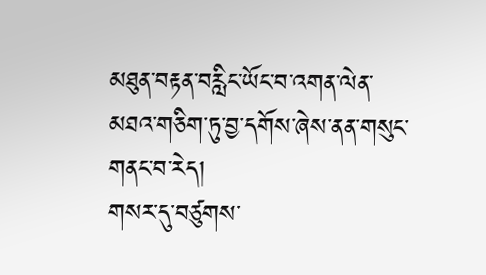མཐུན་བརྟན་བརླིང་ཡོང་བ་འགན་ལེན་མཐའ་གཅིག་ཏུ་བྱ་དགོས་ཞེས་ནན་གསུང་གནང་བ་རེད།
གསར་དུ་བཙུགས་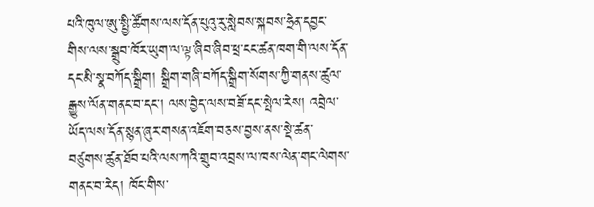པའི་ཁུལ་ཨུ་སྤྱི་ཚོགས་ལས་དོན་པུའུ་རུ་སླེབས་སྐབས་ཧྲེན་དབྱང་གིས་ལས་སྒྲུབ་ཁོར་ཡུག་ལ་ལྟ་ཞིབ་ཞིབ་ཕྲ་ངང་ཚན་ཁག་གི་ལས་དོན་དང་མི་སྣ་བཀོད་སྒྲིག། སྒྲིག་གཞི་བཀོད་སྒྲིག་སོགས་ཀྱི་གནས་ཚུལ་རྒྱུས་ལོན་གནང་བ་དང་། ལས་བྱེད་ལས་བཟོ་དང་སྤེལ་རེས། འབྲེལ་ཡོད་ལས་དོན་སྙན་ཞུར་གསན་འཇོག་བཅས་བྱས་ནས་སྡེ་ཚན་བཙུགས་ཚུན་ཐོབ་པའི་ལས་ཀའི་གྲུབ་འབྲས་ལ་ཁས་ལེན་གང་ལེགས་གནང་བ་རེད། ཁོང་གིས་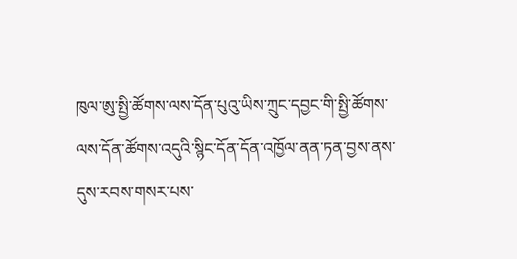ཁུལ་ཨུ་སྤྱི་ཚོགས་ལས་དོན་པུའུ་ཡིས་ཀྲུང་དབྱང་གི་སྤྱི་ཚོགས་ལས་དོན་ཚོགས་འདུའི་སྙིང་དོན་དོན་འཁྱོལ་ནན་ཏན་བྱས་ནས་དུས་རབས་གསར་པས་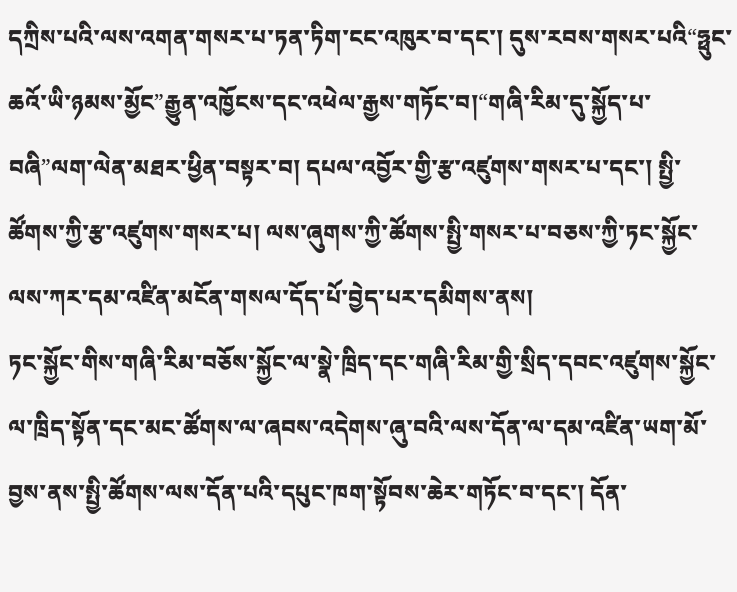དཀྲིས་པའི་ལས་འགན་གསར་པ་ཏན་ཏིག་ངང་འཁུར་བ་དང་། དུས་རབས་གསར་པའི“ཧྥུང་ཆའོ་ཡི་ཉམས་མྱོང”རྒྱུན་འཁྱོངས་དང་འཕེལ་རྒྱས་གཏོང་བ།“གཞི་རིམ་དུ་སྐྱོད་པ་བཞི”ལག་ལེན་མཐར་ཕྱིན་བསྟར་བ། དཔལ་འབྱོར་གྱི་རྩ་འཛུགས་གསར་པ་དང་། སྤྱི་ཚོགས་ཀྱི་རྩ་འཛུགས་གསར་པ། ལས་ཞུགས་ཀྱི་ཚོགས་སྤྱི་གསར་པ་བཅས་ཀྱི་ཏང་སྐྱོང་ལས་ཀར་དམ་འཛིན་མངོན་གསལ་དོད་པོ་བྱེད་པར་དམིགས་ནས།
ཏང་སྐྱོང་གིས་གཞི་རིམ་བཅོས་སྐྱོང་ལ་སྣེ་ཁྲིད་དང་གཞི་རིམ་གྱི་སྲིད་དབང་འཛུགས་སྐྱོང་ལ་ཁྲིད་སྟོན་དང་མང་ཚོགས་ལ་ཞབས་འདེགས་ཞུ་བའི་ལས་དོན་ལ་དམ་འཛིན་ཡག་མོ་བྱས་ནས་སྤྱི་ཚོགས་ལས་དོན་པའི་དཔུང་ཁག་སྟོབས་ཆེར་གཏོང་བ་དང་། དོན་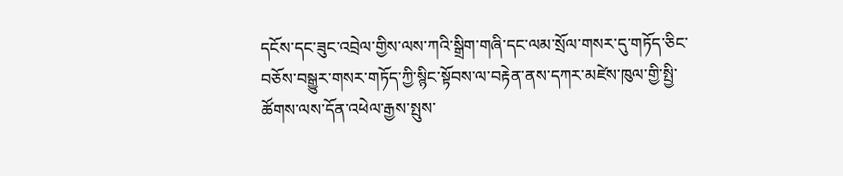དངོས་དང་ཟུང་འབྲེལ་གྱིས་ལས་ཀའི་སྒྲིག་གཞི་དང་ལམ་སྲོལ་གསར་དུ་གཏོད་ཅིང་བཅོས་བསྒྱུར་གསར་གཏོད་ཀྱི་སྙིང་སྟོབས་ལ་བརྟེན་ནས་དཀར་མཛེས་ཁུལ་གྱི་སྤྱི་ཚོགས་ལས་དོན་འཕེལ་རྒྱས་སྤུས་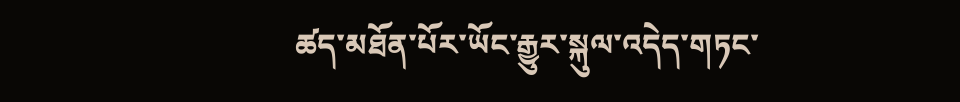ཚད་མཐོན་པོར་ཡོང་རྒྱུར་སྐུལ་འདེད་གཏང་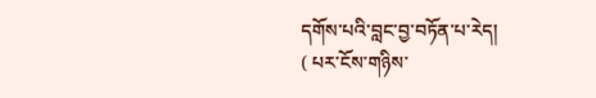དགོས་པའི་བླང་བྱ་བཏོན་པ་རེད།
( པར་ངོས་གཉིས་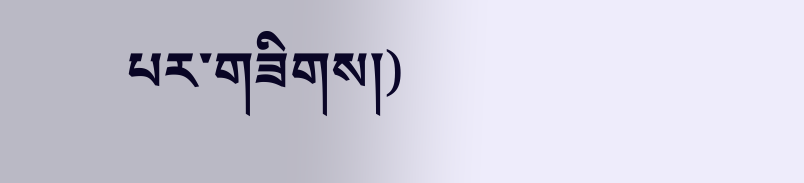པར་གཟིགས།)